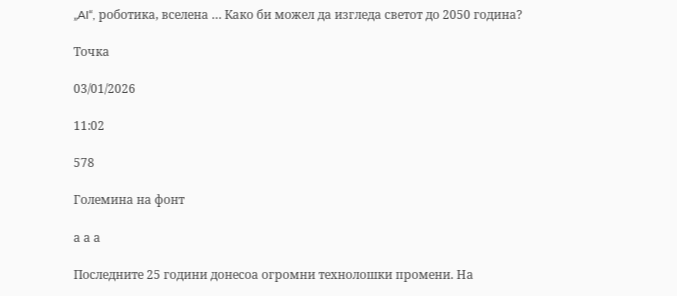„AI“, роботика, вселена … Како би можел да изгледа светот до 2050 година?

Точка

03/01/2026

11:02

578

Големина на фонт

а а а

Последните 25 години донесоа огромни технолошки промени. На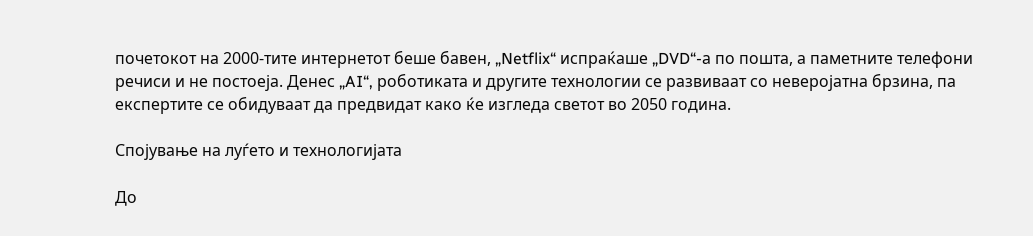почетокот на 2000-тите интернетот беше бавен, „Netflix“ испраќаше „DVD“-а по пошта, а паметните телефони речиси и не постоеја. Денес „AI“, роботиката и другите технологии се развиваат со неверојатна брзина, па експертите се обидуваат да предвидат како ќе изгледа светот во 2050 година.

Спојување на луѓето и технологијата

До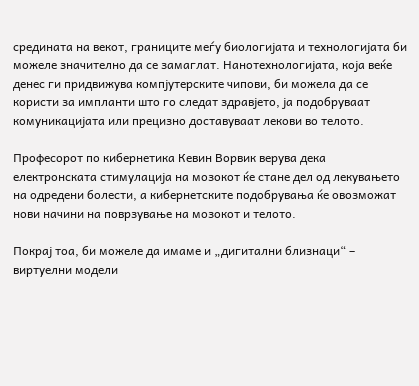средината на векот, границите меѓу биологијата и технологијата би можеле значително да се замаглат. Нанотехнологијата, која веќе денес ги придвижува компјутерските чипови, би можела да се користи за импланти што го следат здравјето, ја подобруваат комуникацијата или прецизно доставуваат лекови во телото.

Професорот по кибернетика Кевин Ворвик верува дека електронската стимулација на мозокот ќе стане дел од лекувањето на одредени болести, а кибернетските подобрувања ќе овозможат нови начини на поврзување на мозокот и телото.

Покрај тоа, би можеле да имаме и „дигитални близнаци“ – виртуелни модели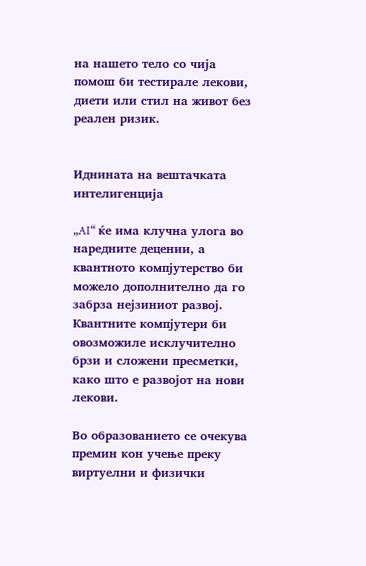на нашето тело со чија помош би тестирале лекови, диети или стил на живот без реален ризик.


Иднината на вештачката интелигенција

„AI“ ќе има клучна улога во наредните децении, а квантното компјутерство би можело дополнително да го забрза нејзиниот развој. Квантните компјутери би овозможиле исклучително брзи и сложени пресметки, како што е развојот на нови лекови.

Во образованието се очекува премин кон учење преку виртуелни и физички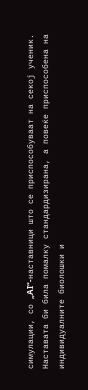симулации, со „AI“-наставници што се приспособуваат на секој ученик. Наставата би била помалку стандардизирана, а повеќе приспособена на индивидуалните биолошки и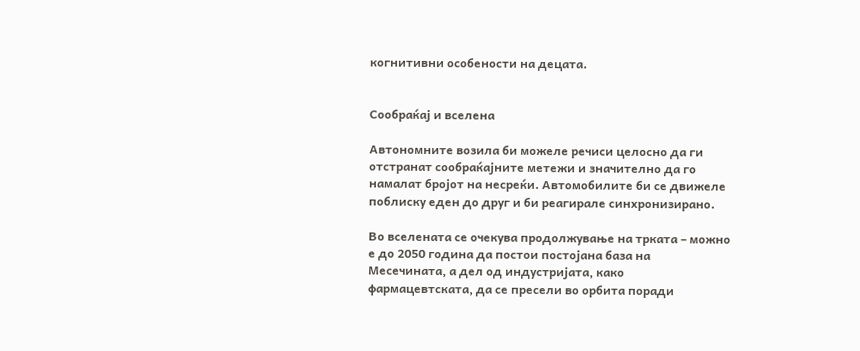когнитивни особености на децата.


Сообраќај и вселена

Автономните возила би можеле речиси целосно да ги отстранат сообраќајните метежи и значително да го намалат бројот на несреќи. Автомобилите би се движеле поблиску еден до друг и би реагирале синхронизирано.

Во вселената се очекува продолжување на трката – можно е до 2050 година да постои постојана база на Месечината, а дел од индустријата, како фармацевтската, да се пресели во орбита поради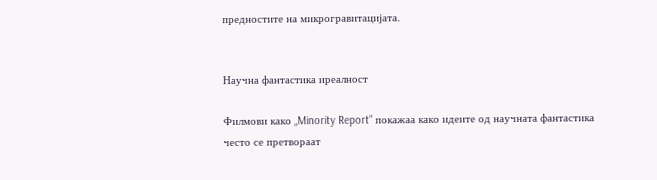предностите на микрогравитацијата.


Научна фантастика иреалност

Филмови како „Minority Report“ покажаа како идеите од научната фантастика често се претвораат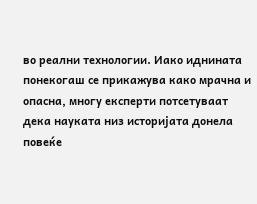во реални технологии. Иако иднината понекогаш се прикажува како мрачна и опасна, многу експерти потсетуваат дека науката низ историјата донела повеќе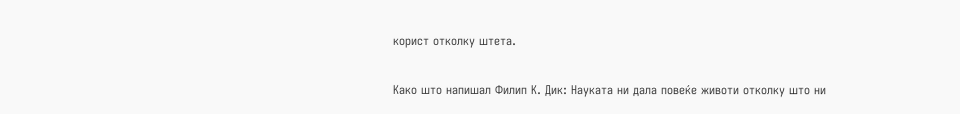корист отколку штета.

Како што напишал Филип К. Дик: Науката ни дала повеќе животи отколку што ни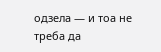одзела — и тоа не треба да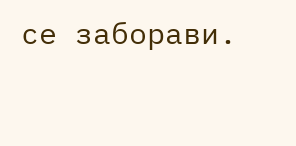се заборави.